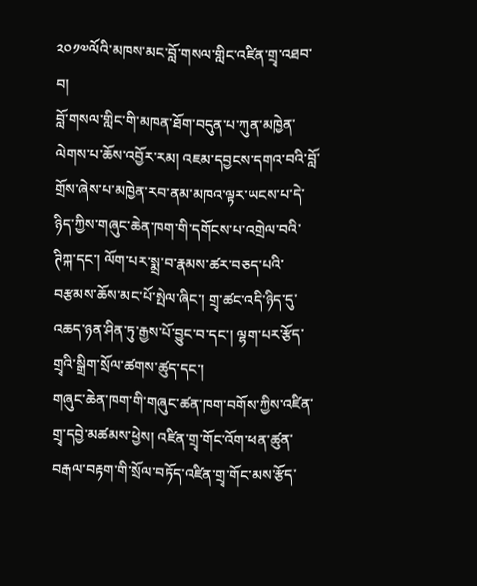༢༠༡༧ལོའི་མཁས་མང་བློ་གསལ་གླིང་འཛིན་གྲྭ་འཐབ་བ།
བློ་གསལ་གླིང་གི་མཁན་ཐོག་བདུན་པ་ཀུན་མཁྱེན་ལེགས་པ་ཆོས་འབྱོར་རམ། འཇམ་དབྱངས་དགའ་བའི་བློ་གྲོས་ཞེས་པ་མཁྱེན་རབ་ནམ་མཁའ་ལྟར་ཡངས་པ་དེ་ཉིད་ཀྱིས་གཞུང་ཆེན་ཁག་གི་དགོངས་པ་འགྲེལ་བའི་ཊིཀྐ་དང་། ལོག་པར་སྨྲ་བ་རྣམས་ཚར་བཅད་པའི་བརྩམས་ཆོས་མང་པོ་སྤེལ་ཞིང་། གྲྭ་ཚང་འདི་ཉིད་དུ་འཆད་ཉན་ཤིན་ཏུ་རྒྱས་པོ་བྱུང་བ་དང་། ལྷག་པར་རྩོད་གྲྭའི་སྒྲིག་སྲོལ་ཚགས་ཚུད་དང་།
གཞུང་ཆེན་ཁག་གི་གཞུང་ཚན་ཁག་བགོས་ཀྱིས་འཛིན་གྲྭ་དབྱེ་མཚམས་ཕྱེས། འཛིན་གྲྭ་གོང་འོག་ཕན་ཚུན་བརྒལ་བརྟག་གི་སྲོལ་བཏོད་འཛིན་གྲྭ་གོང་མས་རྩོད་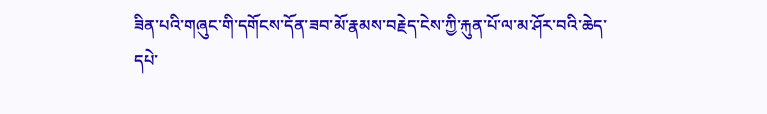ཟིན་པའི་གཞུང་གི་དགོངས་དོན་ཟབ་མོ་རྣམས་བརྗེད་ངེས་ཀྱི་རྐུན་པོ་ལ་མ་ཤོར་བའི་ཆེད་དཔེ་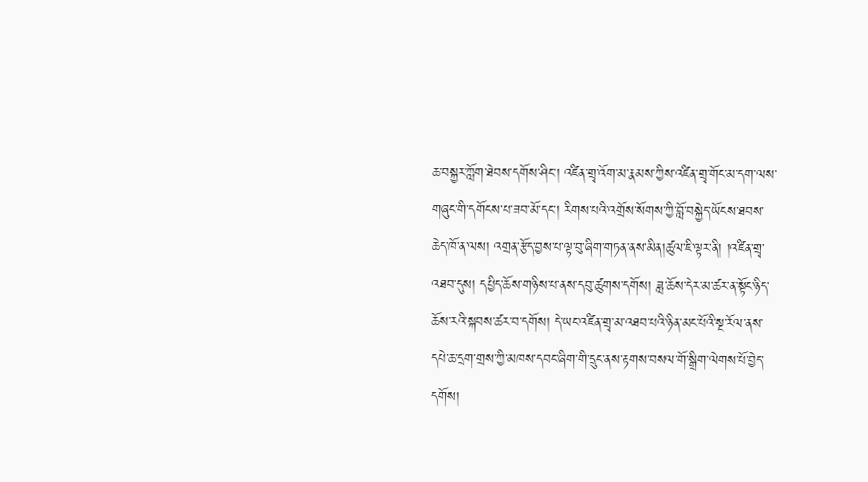ཆ་བསྐྱར་ཀློག་ཐེབས་དགོས་ཤིང་། འཛིན་གྲྭ་འོག་མ་རྣམས་ཀྱིས་འཛིན་གྲྭ་གོང་མ་དག་ལས་གཞུང་གི་དགོངས་པ་ཟབ་མོ་དང་། རིགས་པའི་འགྲོས་སོགས་ཀྱི་བློ་བསྐྱེད་ཡོངས་ཐབས་ཆེད་ཁོ་ན་ལས། འགྲན་རྩོད་བྱས་པ་ལྟ་བུ་ཞིག་གཏན་ནས་མིན།ཚུལ་ཇི་ལྟར་ནི། །འཛིན་གྲྭ་འཐབ་དུས། དཔྱིད་ཆོས་གཉིས་པ་ནས་དབུ་ཚུགས་དགོས། ཟླ་ཆོས་དེར་མ་ཚར་ན་སྟོང་ཉིད་ཆོས་རའི་སྐབས་ཚར་བ་དགོས། དེ་ཡང་འཛིན་གྲྭ་མ་འཐབ་པའི་ཉིན་མང་པོའི་སྔ་རོལ་ནས་དཔེ་ཆ་དྲག་གྲས་ཀྱི་མཁས་དབང་ཞིག་གི་དྲུང་ནས་རྟགས་བསལ་གོ་སྒྲིག་ལེགས་པོ་བྱེད་དགོས།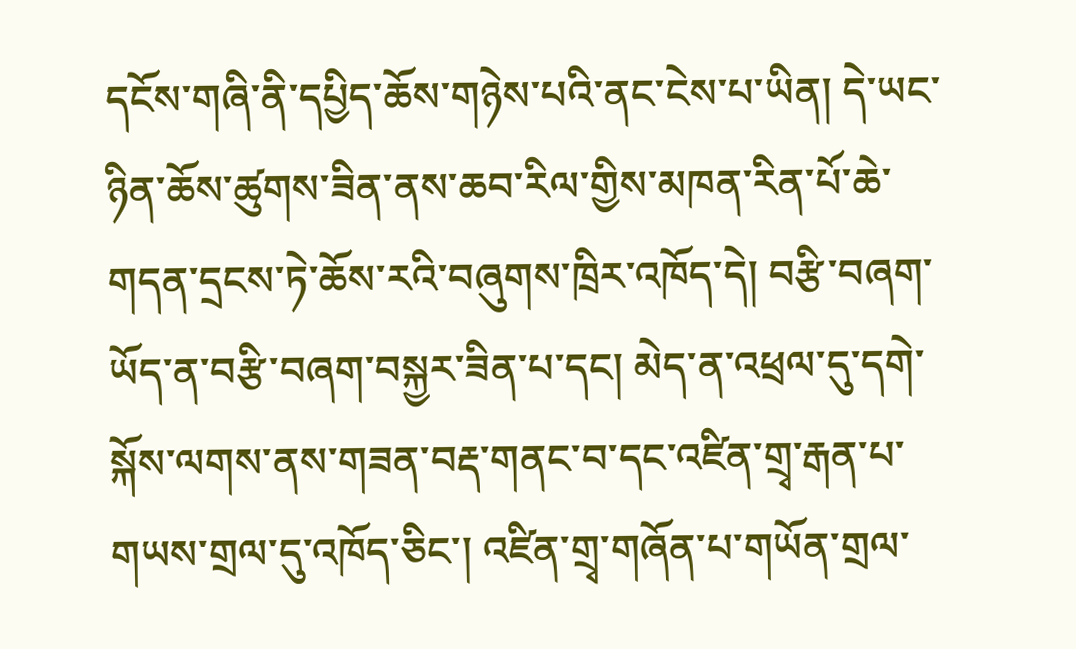དངོས་གཞི་ནི་དཔྱིད་ཆོས་གཉེས་པའི་ནང་ངེས་པ་ཡིན། དེ་ཡང་ཉིན་ཆོས་ཚུགས་ཟིན་ནས་ཆབ་རིལ་གྱིས་མཁན་རིན་པོ་ཆེ་གདན་དྲངས་ཏེ་ཆོས་རའི་བཞུགས་ཁྲིར་འཁོད་དེ། བརྩི་བཞག་ཡོད་ན་བརྩི་བཞག་བསྐྱར་ཟིན་པ་དང། མེད་ན་འཕྲལ་དུ་དགེ་སྐོས་ལགས་ནས་གཟན་བརྡ་གནང་བ་དང་འཛིན་གྲྭ་རྒན་པ་གཡས་གྲལ་དུ་འཁོད་ཅིང་། འཛིན་གྲྭ་གཞོན་པ་གཡོན་གྲལ་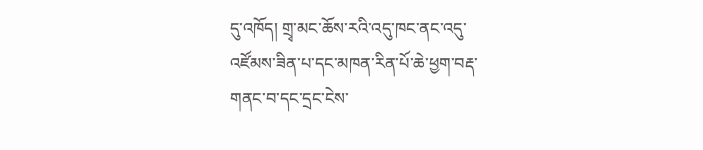དུ་འཁོད། གྲྭ་མང་ཆོས་རའི་འདུ་ཁང་ནང་འདུ་འཛོམས་ཟིན་པ་དང་མཁན་རིན་པོ་ཆེ་ཕྱག་བརྡ་གནང་བ་དང་དྲང་ངེས་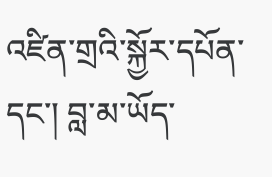འཛིན་གྲའི་སྐྱོར་དཔོན་དང་། བླ་མ་ཡོད་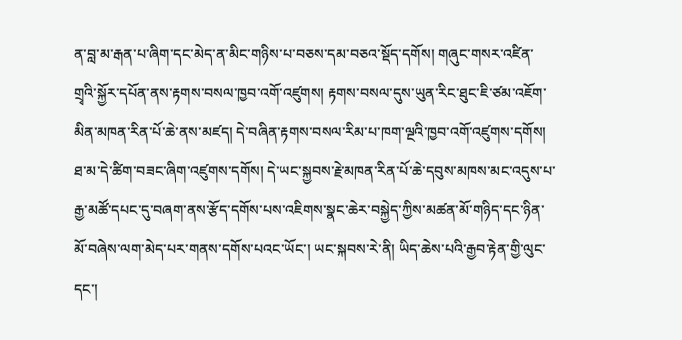ན་བླ་མ་རྒན་པ་ཞིག་དང་མེད་ན་མིང་གཉིས་པ་བཅས་དམ་བཅའ་སྡོད་དགོས། གཞུང་གསར་འཛིན་གྲྭའི་སྐྱོར་དཔོན་ནས་རྟགས་བསལ་ཁྱབ་འགོ་འཛུགས། རྟགས་བསལ་དུས་ཡུན་རིང་ཐུང་ཇི་ཙམ་འཇོག་མིན་མཁན་རིན་པོ་ཆེ་ནས་མཛད། དེ་བཞིན་རྟགས་བསལ་རིམ་པ་ཁག་ལྔའི་ཁྱབ་འགོ་འཛུགས་དགོས། ཐ་མ་དེ་ཚིག་བཟང་ཞིག་འཛུགས་དགོས། དེ་ཡང་སྐྱབས་རྗེ་མཁན་རིན་པོ་ཆེ་དབུས་མཁས་མང་འདུས་པ་རྒྱ་མཚོ་དཔང་དུ་བཞག་ནས་རྩོད་དགོས་པས་འཇིགས་སྣང་ཆེར་བསྐྱེད་ཀྱིས་མཚན་མོ་གཉིད་དང་ཉིན་མོ་བཞེས་ལག་མེད་པར་གནས་དགོས་པའང་ཡོང་། ཡང་སྐབས་རེ་ནི། ཡིད་ཆེས་པའི་རྒྱབ་རྟེན་གྱི་ལུང་དང་།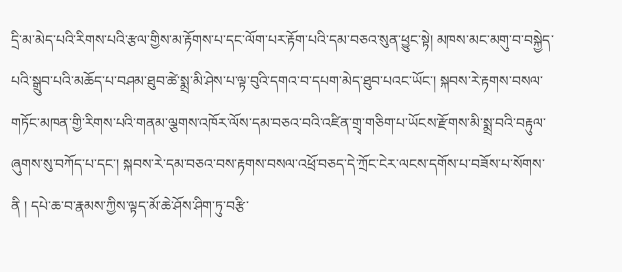དྲི་མ་མེད་པའི་རིགས་པའི་རྩལ་གྱིས་མ་རྟོགས་པ་དང་ལོག་པར་རྟོག་པའི་དམ་བཅའ་སུན་ཕྱུང་སྟེ། མཁས་མང་མགུ་བ་བསྐྱེད་པའི་སྒྲུབ་པའི་མཆོད་པ་བཤམ་ཐུབ་ཚེ་སྨྲ་མི་ཤེས་པ་ལྟ་བུའི་དགའ་བ་དཔག་མེད་ཐུབ་པའང་ཡོང་། སྐབས་རེ་རྟགས་བསལ་གཏོང་མཁན་གྱི་རིགས་པའི་གནམ་ལྕགས་འཁོར་ལོས་དམ་བཅའ་བའི་འཛིན་གྲྭ་གཅིག་པ་ཡོངས་རྫོགས་མི་སྨྲ་བའི་བརྟུལ་ཞུགས་སུ་བཀོད་པ་དང་། སྐབས་རེ་དམ་བཅའ་བས་རྟགས་བསལ་འཕྲོ་བཅད་དེ་ཀྲོང་ངེར་ལངས་དགོས་པ་བཟོས་པ་སོགས་ནི ། དཔེ་ཆ་བ་རྣམས་ཀྱིས་ལྟད་མོ་ཆེ་ཤོས་ཤིག་ཏུ་བརྩི་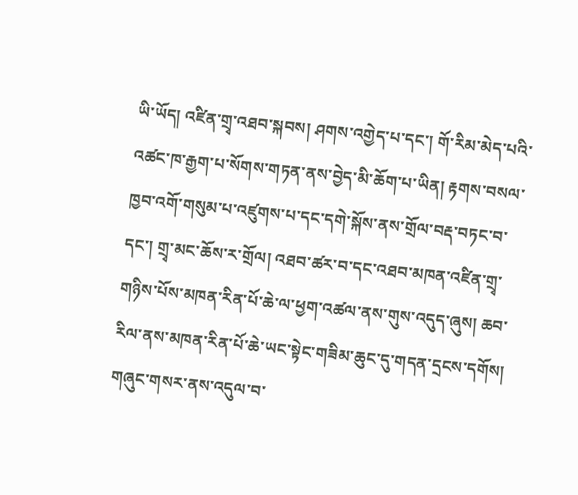ཡི་ཡོད། འཛིན་གྲྭ་འཐབ་སྐབས། ཤགས་འགྱེད་པ་དང་། གོ་རིམ་མེད་པའི་འཚང་ཁ་རྒྱག་པ་སོགས་གཏན་ནས་བྱེད་མི་ཆོག་པ་ཡིན། རྟགས་བསལ་ཁྱབ་འགོ་གསུམ་པ་འཛུགས་པ་དང་དགེ་སྐོས་ནས་གྲོལ་བརྡ་བཏང་བ་དང་། གྲྭ་མང་ཆོས་ར་གྲོལ། འཐབ་ཚར་བ་དང་འཐབ་མཁན་འཛིན་གྲྭ་གཉིས་པོས་མཁན་རིན་པོ་ཆེ་ལ་ཕྱག་འཚལ་ནས་གུས་འདུད་ཞུས། ཆབ་རིལ་ནས་མཁན་རིན་པོ་ཆེ་ཡང་སྟེང་གཟིམ་ཆུང་དུ་གདན་དྲངས་དགོས། གཞུང་གསར་ནས་འདུལ་བ་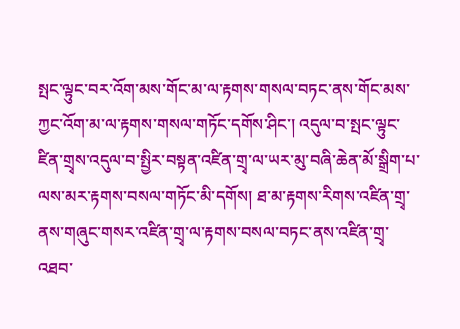སྤང་ལྟུང་བར་འོག་མས་གོང་མ་ལ་རྟགས་གསལ་བཏང་ནས་གོང་མས་ཀྱང་འོག་མ་ལ་རྟགས་གསལ་གཏོང་དགོས་ཤིང་། འདུལ་བ་སྤང་ལྟུང་ཛིན་གྲྭས་འདུལ་བ་སྤྱིར་བསྟན་འཛིན་གྲྭ་ལ་ཡར་མུ་བཞི་ཆེན་མོ་སྒྲིག་པ་ལས་མར་རྟགས་བསལ་གཏོང་མི་དགོས། ཐ་མ་རྟགས་རིགས་འཛིན་གྲྭ་ནས་གཞུང་གསར་འཛིན་གྲྭ་ལ་རྟགས་བསལ་བཏང་ནས་འཛིན་གྲྭ་འཐབ་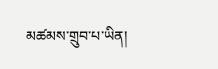མཚམས་གྲུབ་པ་ཡིན།